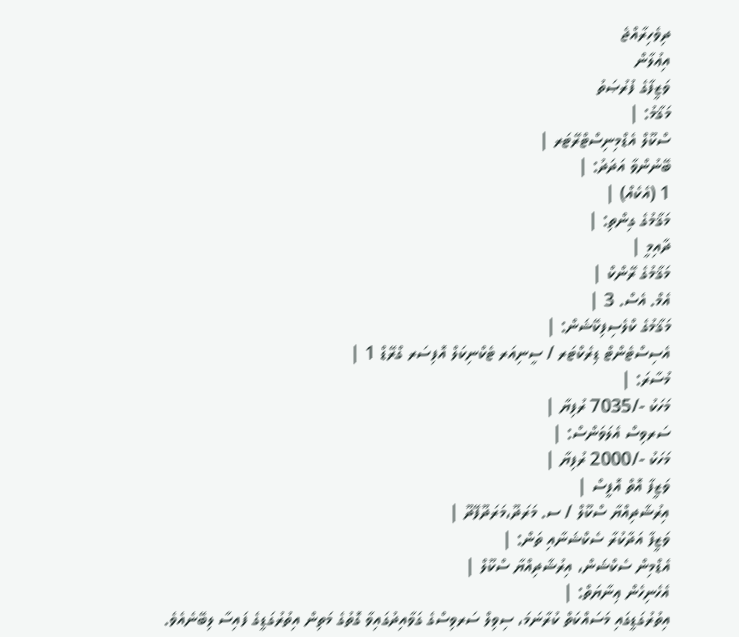ދިވެހިރާއްޖެ
އިޢުލާން
ވަޒީފާގެ ފުރުޞަތު
މަޤާމު: |
ސްކޫލް އެޑްމިނިސްޓްރޭޓަރ |
ބޭނުންވާ އަދަދު: |
1 (އެކެއް) |
މަޤާމުގެ ގިންތި: |
ދާއިމީ |
މަޤާމުގެ ރޭންކް |
އެމް. އެސް. 3 |
މަޤާމުގެ ކްލެސިފިކޭޝަން: |
އެސިސްޓެންޓް ޑިރެކްޓަރ / ސީނިއަރ ޓެކްނިކަލް އޮފިސަރ ގްރޭޑް 1 |
މުސާރަ: |
މަހަކު -/7035 ރުފިޔާ |
ސަރވިސް އެލަވަންސް: |
މަހަކު -/2000 ރުފިޔާ |
ވަޒީފާ އޮތް އޮފީސް |
އިރުޝާދިއްޔާ ސްކޫލް / ސ. މަރަދޫ،މަރަދޫފޭދޫ |
ވަޒީފާ އަދާކުރާ ސެކްޝަނާއި ތަން: |
އެޑްމިން ސެކްޝަން، އިރުޝާދިއްޔާ ސްކޫލް |
އެހެނިހެން ޢިނާޔަތް: |
އިތުރުގަޑީގައި މަސައްކަތް ކުރާނަމަ، ސިވިލް ސަރވިސްގެ ގަވާއިދުގައިވާ ގޮތުގެ މަތިން އިތުރުގަޑީގެ ފައިސާ ލިބޭނެއެވެ.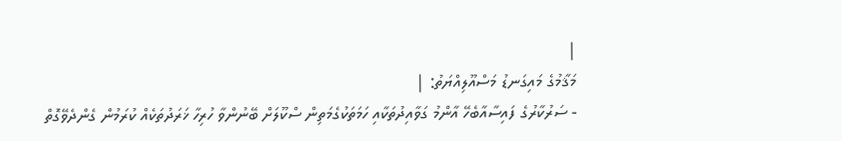|
މަޤާމުގެ މައިގަނޑު މަސްއޫލިއްޔަތު: |
- ސަރުކާރުގެ ފައިސާއާބެހޭ އާންމު ގަވާއިދުތަކާއި ހަމަތަކުގެމަތިން ސްކޫލަށް ބޭނުންވާ ހުރިހާ ޚަރަދުތަކެއް ކުރަމުން ގެންދެވޭގޮތް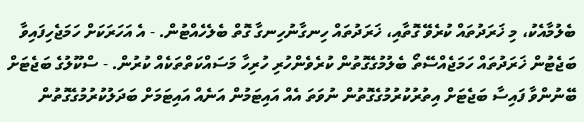ބެލުމާއެކު، މި ޚަރަދުތައް ކުރެވޭ ގޮތާއި، ޚަރަދުތައް ހިނގާނުހިނގާ ގޮތް ބެލެހެއްޓުން. - އެ އަހަރަކަށް ހަމަޖެހިފައިވާ ބަޖެޓުން ޚަރަދުތައް ހަމަޖެއްސޭތޯ ބެލުމުގެގޮތުން ކުރެވެންހުރި ހުރިހާ މަސައްކަތްތަކެއް ކުރުން. - ސްކޫލުގެ ބަޖެޓަށް ބޭނުންވާ ފައިސާ ބަޖެޓަށް އިތުރުކުރުމުގެގޮތުން ނުވަތަ އެއް އައިޓަމުން އަނެއް އައިޓަމަށް ބަދަލުކުރުމުގެގޮތުން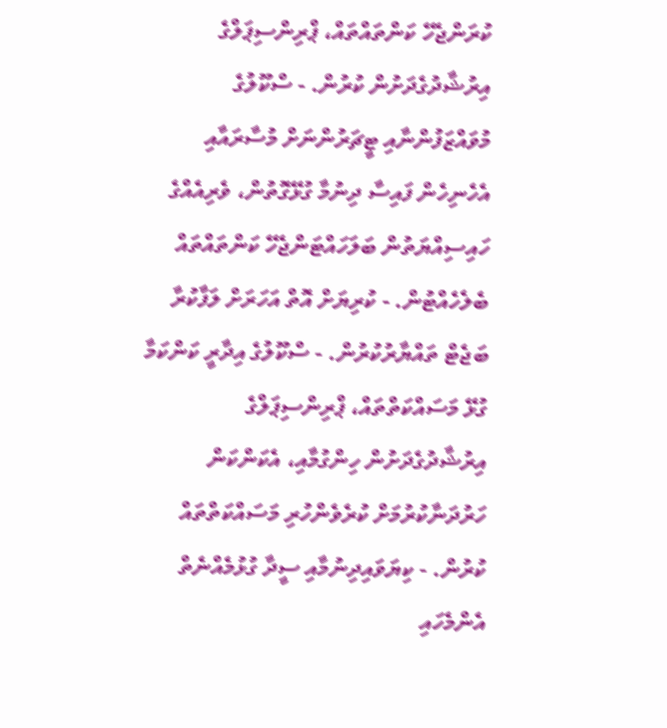ކުރަންޖެހޭ ކަންތައްތައް، ޕްރިންސިޕަލްގެ އިރުޝާދުގެދަށުން ކުރުން. - ސްކޫލުގެ މުވައްޒަފުންނާއި ޓީޗަރުންނަށް މުސާރައާއި އެހެނިހެން ފައިސާ ދިނުމާ ގުޅޭގޮތުން، ވެރިއެއްގެ ހައިސިއްޔަތުން ބަލަހައްޓަންޖެހޭ ކަންތައްތައް ބެލެހެއްޓުން. - ކުރިޔަށް އޮތް އަހަރަށް ލަފާކުރާ ބަޖެޓް ތައްޔާރުކުރުން. - ސްކޫލުގެ އިދާރީ ކަންކަމާ ގުޅޭ މަސައްކަތްތައް، ޕްރިންސިޕަލްގެ އިރުޝާދުގެދަށުން ހިންގުމާއި، އެކަންކަން ހަރުދަނާކުރުމަށް ކުރެވެންހުރި މަސައްކަތްތައް ކުރުން. - ކިޔަވައިދިނުމާއި ސީދާ ގުޅުމެއްނެތް އެންމެހައި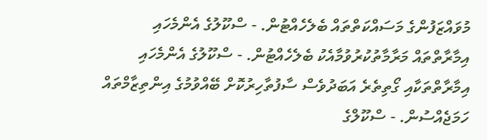މުވައްޒަފުންގެ މަސައްކަތްތައް ބެލެހެއްޓުން. - ސްކޫލުގެ އެންމެހައި އިމާރާތްތައް މަރާމާތުކުރުވުމާއެކު ބެލެހެއްޓުން. - ސްކޫލުގެ އެންމެހައި އިމާރާތްތަކާއި ގޯތިތެރެ އަބަދުވެސް ސާފުތާހިރުކޮށް ބޭއްވުމުގެ އިންތިޒާމްތައް ހަމަޖެއްސުން. - ސްކޫލްގެ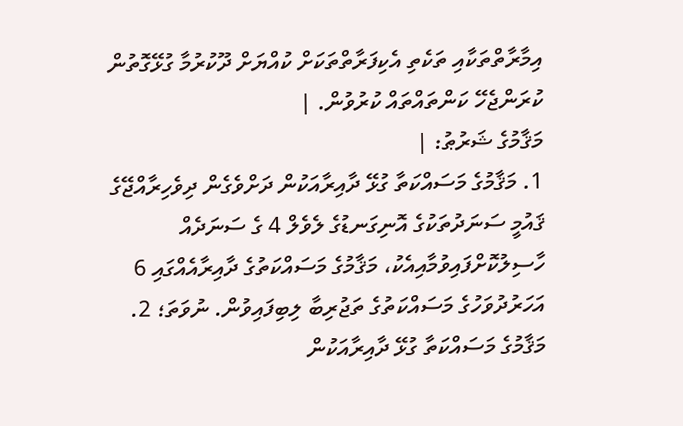އިމާރާތްތަކާއި ތަކެތި އެކިފަރާތްތަކަށް ކުއްޔަށް ދޫކުރުމާ ގުޅޭގޮތުން ކުރަންޖެހޭ ކަންތައްތައް ކުރުވުން. |
މަޤާމުގެ ޝަރުޠު: |
1. މަޤާމުގެ މަސައްކަތާ ގުޅޭ ދާއިރާއަކުން ދަށްވެގެން ދިވެހިރާއްޖޭގެ ޤައުމީ ސަނަދުތަކުގެ އޮނިގަނޑުގެ ލެވެލް 4 ގެ ސަނަދެއް ހާސިލުކޮށްފައިވުމާއިއެކު، މަޤާމުގެ މަސައްކަތުގެ ދާއިރާއެއްގައި 6 އަހަރުދުވަހުގެ މަސައްކަތުގެ ތަޖުރިބާ ލިބިފައިވުން. ނުވަތަ؛ 2. މަޤާމުގެ މަސައްކަތާ ގުޅޭ ދާއިރާއަކުން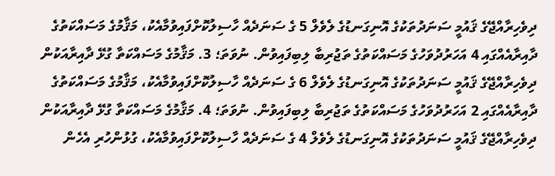ދިވެހިރާއްޖޭގެ ޤައުމީ ސަނަދުތަކުގެ އޮނިގަނޑުގެ ލެވެލް 5 ގެ ސަނަދެއް ހާސިލުކޮށްފައިވުމާއެކު، މަޤާމުގެ މަސައްކަތުގެ ދާއިރާއެއްގައި 4 އަހަރުދުވަހުގެ މަސައްކަތުގެ ތަޖުރިބާ ލިބިފައިވުން. ނުވަތަ؛ 3. މަޤާމުގެ މަސައްކަތާ ގުޅޭ ދާއިރާއަކުން ދިވެހިރާއްޖޭގެ ޤައުމީ ސަނަދުތަކުގެ އޮނިގަނޑުގެ ލެވެލް 6 ގެ ސަނަދެއް ހާސިލުކޮށްފައިވުމާއެކު، މަޤާމުގެ މަސައްކަތުގެ ދާއިރާއެއްގައި 2 އަހަރުދުވަހުގެ މަސައްކަތުގެ ތަޖުރިބާ ލިބިފައިވުން. ނުވަތަ؛ 4. މަޤާމުގެ މަސައްކަތާ ގުޅޭ ދާއިރާއަކުން ދިވެހިރާއްޖޭގެ ޤައުމީ ސަނަދުތަކުގެ އޮނިގަނޑުގެ ލެވެލް 4 ގެ ސަނަދެއް ހާސިލުކޮށްފައިވުމާއެކު، ގުޅުންހުރި އެހެން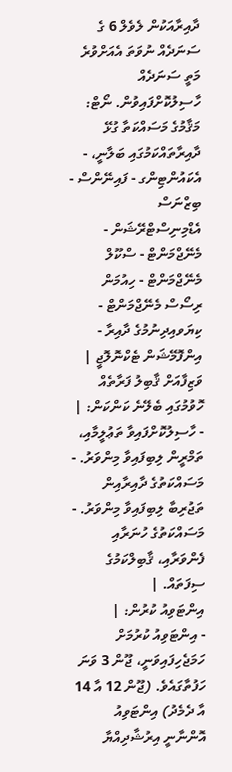ދާއިރާއަކުން ލެވެލް 6 ގެ ސަނަދެއް ނުވަތަ އެއަށްވުރެ މަތީ ސަނަދެއް ހާސިލުކޮށްފައިވުން. ނޯޓް: މަޤާމުގެ މަސައްކަތާ ގުޅޭ ދާއިރާތައްކަމުގައި ބަލާނީ، - އެކައުންޓިންގ - ފައިނޭންސް - ބިޒްނަސް އެޑްމިނިސްޓްރޭޝަން - މެނޭޖްމަންޓް - ސްކޫލް މެނޭޖްމަންޓް - ހިއުމަން ރިސޯސް މެނޭޖްމަންޓް - ކިޔަވއިދިނުމުގެ ދާއިރާ - އިންފޮމޭޝަން ޓެކްނޮލޮޖީ |
ވަޒިފާއަށް ޤާބިލު ފަރާތެއް ހޮވުމުގައި ބެލޭނެ ކަންކަން: |
- ހާސިލުކޮށްފައިވާ ތަޢުލީމާއި، ތަމްރީން ލިބިފައިވާ މިންވަރު. - މަސައްކަތުގެ ދާއިރާއިން ތަޖުރިބާ ލިބިފައިވާ މިންވަރު. - މަސައްކަތުގެ ހުނަރާއި ފެންވަރާއި، ޤާބިލްކަމުގެ ސިފަތައް. |
އިންޓަވިއު ކުރުން: |
- އިންޓަވިއު ކުރުމަށް ހަމަޖެހިފައިވަނީ، ޖޫން 3 ވަނަ ހަފުތާގައެވެ. (ޖޫން 12 އާ 14 އާ ދެމެދު) އިންޓަވިއު އޮންނާނީ އިރުޝާދިއްޔާ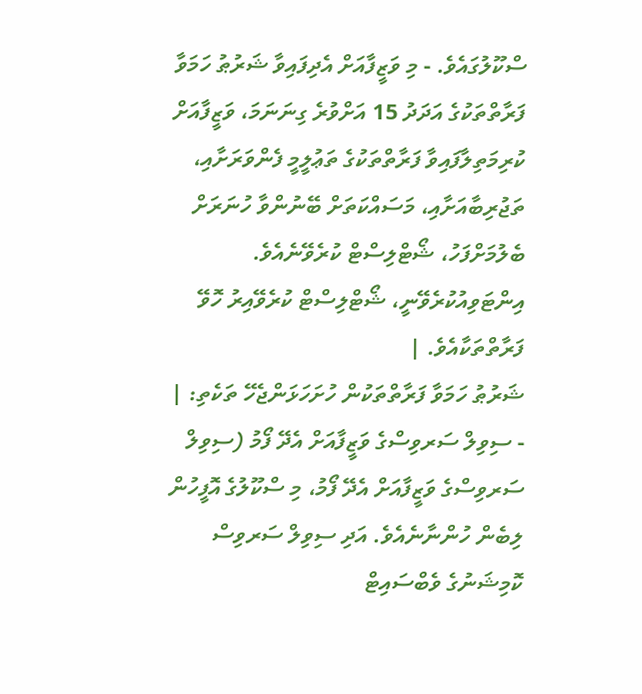ސްކޫލުގައެވެ. - މި ވަޒީފާއަށް އެދިފައިވާ ޝަރުޠު ހަމަވާ ފަރާތްތަކުގެ އަދަދު 15 އަށްވުރެ ގިނަނަމަ، ވަޒީފާއަށް ކުރިމަތިލާފައިވާ ފަރާތްތަކުގެ ތަޢުލީމީ ފެންވަރަށާއި، ތަޖުރިބާއަށާއި، މަސައްކަތަށް ބޭނުންވާ ހުނަރަށް ބެލުމަށްފަހު، ޝޯޓްލިސްޓް ކުރެވޭނެއެވެ. އިންޓަވިއުކުރެވޭނީ، ޝޯޓްލިސްޓް ކުރެވޭއިރު ހޮވޭ ފަރާތްތަކާއެވެ. |
ޝަރުޠު ހަމަވާ ފަރާތްތަކުން ހުށަހަޅަންޖެހޭ ތަކެތި: |
- ސިވިލް ސަރވިސްގެ ވަޒީފާއަށް އެދޭ ފޯމު (ސިވިލް ސަރވިސްގެ ވަޒީފާއަށް އެދޭ ފޯމު، މި ސްކޫލުގެ އޮފީހުން ލިބެން ހުންނާނެއެވެ. އަދި ސިވިލް ސަރވިސް ކޮމިޝަނުގެ ވެބްސައިޓް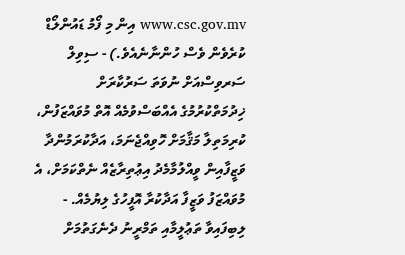www.csc.gov.mv އިން މި ފޯމު ޑައުންލޯޑް ކުރެވެން ވެސް ހުންނާނެއެވެ.) - ސިވިލް ސަރވިސްއަށް ނުވަތަ ސަރުކާރަށް ޚިދުމަތްކުރުމުގެ އެއްބަސްވުމެއް އޮތް މުވައްޒަފުން، ކުރިމަތިލާ މަޤާމަށް ހޮވިއްޖެނަމަ، އަދާކުރަމުންދާ ވަޒީފާއިން ވީއްލުމާމެދު އިޢުތިރާޒެއް ނެތްކަމަށް، އެ މުވައްޒަފު ވަޒީފާ އަދާކުރާ އޮފީހުގެ ލިޔުމެއް. - ލިބިފައިވާ ތަޢުލީމާއި ތަމްރީނު ދެނެގަތުމަށް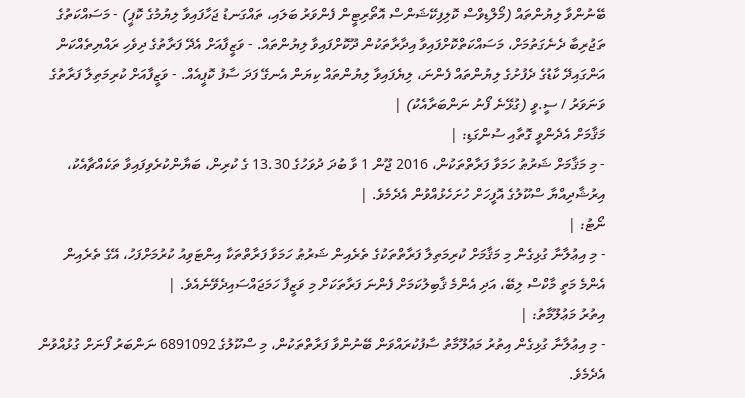ބޭނުންވާ ލިޔުންތައް (މޯލްޑިވްސް ކޮލިފިކޭޝަންސް އޮތޯރިޓީން ފެންވަރު ބަލައި، ތައްގަނޑު ޖަހާފައިވާ ލިޔުމުގެ ކޮޕީ) - މަސައްކަތުގެ ތަޖުރިބާ ދެނެގަތުމަށް، މަސައްކަތްކޮށްފައިވާ އިދާރާތަކުން ދޫކޮށްފައިވާ ލިޔުންތައް. - ވަޒީފާއަށް އެދޭ ފަރާތުގެ ދިވެހި ރައްޔިތެއްކަން އަންގައިދޭ ކާޑުގެ ދެފުށުގެ ލިޔުންތައް ފެންނަ، ލިޔެފައިވާ ލިޔުންތައް ކިޔަން އެނގޭ ފަދަ ސާފު ކޮޕީއެއް. - ވަޒީފާއަށް ކުރިމަތިލާ ފަރާތުގެ ވަނަވަރު / ސީ.ވީ (ގުޅޭނެ ފޯނު ނަންބަރާއެކު) |
މަޤާމަށް އެދެންވީ ގޮތާއި ސުންގަޑި: |
- މި މަޤާމަށް ޝަރުޠު ހަމަވާ ފަރާތްތަކުން، 2016 ޖޫން 1 ވާ ބުދަ ދުވަހުގެ 13.30 ގެ ކުރިން، ބަޔާންކުރެވިފައިވާ ތަކެއްޗާއެކު، އިރުޝާދިއްޔާ ސްކޫލުގެ އޮފީހަށް ހުށަހެޅުއްވުން އެދެމެވެ. |
ނޯޓު: |
- މި އިޢުލާނާ ގުޅިގެން މި މަޤާމަށް ކުރިމަތިލާ ފަރާތްތަކުގެ ތެރެއިން ޝަރުޠު ހަމަވާ ފަރާތްތަކާ އިންޓަވިއު ކުރުމަށްފަހު، އޭގެ ތެރެއިން އެންމެ މަތީ މާކްސް ލިބޭ، އަދި އެންމެ ޤާބިލުކަމަށް ފެންނަ ފަރާތަކަށް މި ވަޒީފާ ހަމަޖައްސައިދެވޭނެއެވެ. |
އިތުރު މަޢުލޫމާތު: |
- މި އިޢުލާނާ ގުޅިގެން އިތުރު މަޢުލޫމާތު ސާފުކުރައްވަން ބޭނުންވާ ފަރާތްތަކުން، މި ސްކޫލުގެ 6891092 ނަންބަރު ފޯނަށް ގުޅުއްވުން އެދެމެވެ.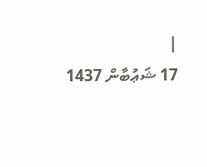|
17 ޝަޢުބާން 1437